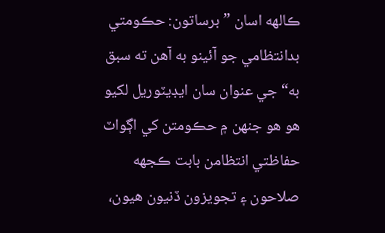ڪالهه اسان ”برساتون: حڪومتي بدانتظامي جو آئينو به آهن ته سبق به“ جي عنوان سان ايڊيٽوريل لکيو هو هو جنهن ۾ حڪومتن کي اڳواٽ حفاظتي انتظامن بابت ڪجهه صلاحون ۽ تجويزون ڏنيون هيون،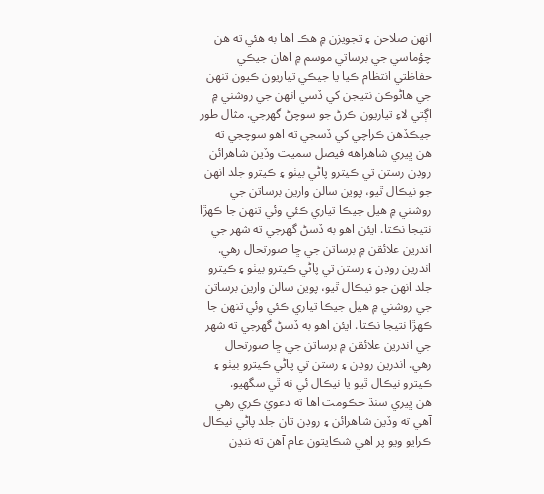انهن صلاحن ۽ تجويزن ۾ هڪ اها به هئي ته هن چؤماسي جي برساتي موسم ۾ اهان جيڪي حفاظتي انتظام ڪيا يا جيڪي تياريون ڪيون تنهن جي هاڻوڪن نتيجن کي ڏسي انهن جي روشني ۾ اڳتي لاءِ تياريون ڪرڻ جو سوچڻ گهرجي. مثال طور جيڪڏهن ڪراچي کي ڏسجي ته اهو سوچجي ته هن ڀيري شاهراهه فيصل سميت وڏين شاهرائن روڊن رستن تي ڪيترو پاڻي بيٺو ۽ ڪيترو جلد انهن جو نيڪال ٿيو، پوين سالن وارين برساتن جي روشني ۾ هيل جيڪا تياري ڪئي وئي تنهن جا ڪهڙا نتيجا نڪتا. ايئن اهو به ڏسڻ گهرجي ته شهر جي اندرين علائقن ۾ برساتن جي ڇا صورتحال رهي. اندرين روڊن ۽ رستن تي پاڻي ڪيترو بيٺو ۽ ڪيترو جلد انهن جو نيڪال ٿيو، پوين سالن وارين برساتن جي روشني ۾ هيل جيڪا تياري ڪئي وئي تنهن جا ڪهڙا نتيجا نڪتا. ايئن اهو به ڏسڻ گهرجي ته شهر جي اندرين علائقن ۾ برساتن جي ڇا صورتحال رهي. اندرين روڊن ۽ رستن تي پاڻي ڪيترو بيٺو ۽ ڪيترو نيڪال ٿيو يا نيڪال ئي نه ٿي سگهيو.
هن ڀيري سنڌ حڪومت اها ته دعويٰ ڪري رهي آهي ته وڏين شاهرائن ۽ روڊن تان جلد پاڻي نيڪال ڪرايو ويو پر اهي شڪايتون عام آهن ته ننڍن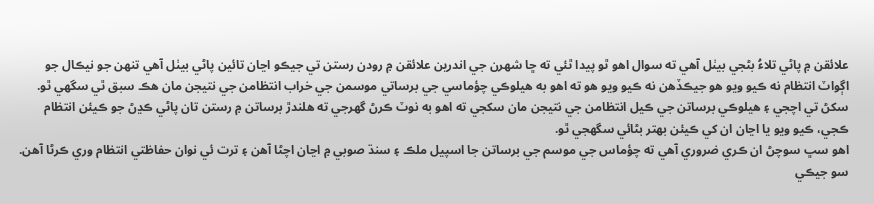علائقن ۾ پاڻي تلاءُ بڻجي بيٺل آهي ته سوال اهو ٿو پيدا ٿئي ته ڇا شهرن جي اندرين علائقن ۾ رودن رستن تي جيڪو اڃان تائين پاڻي بيٺل آهي تنهن جو نيڪال جو اڳواٽ انتظام نه ڪيو ويو هو جيڪڏهن نه ڪيو ويو هو ته اهو به هيلوڪي چؤماسي جي برساتي موسمن جي خراب انتظامن جي نتيجن مان هڪ سبق ٿي سگهي ٿو. سکڻ تي اچجي ۽ هيلوڪي برساتن جي ڪيل انتظامن جي نتيجن مان سکجي ته اهو به نوٽ ڪرڻ گهرجي ته هلندڙ برساتن ۾ رستن تان پاڻي ڪڍڻ جو ڪيئن انتظام ڪجي، ڪيو ويو يا اڃان ان کي ڪيئن بهتر بڻائي سگهجي ٿو.
اهو سڀ سوچڻ ان ڪري ضروري آهي ته چؤماس جي موسم جي برساتن جا اسپيل ملڪ ۽ سنڌ صوبي ۾ اڃان اچڻا آهن ۽ ترت ئي نوان حفاظتي انتظام وري ڪرڻا آهن. سو جيڪي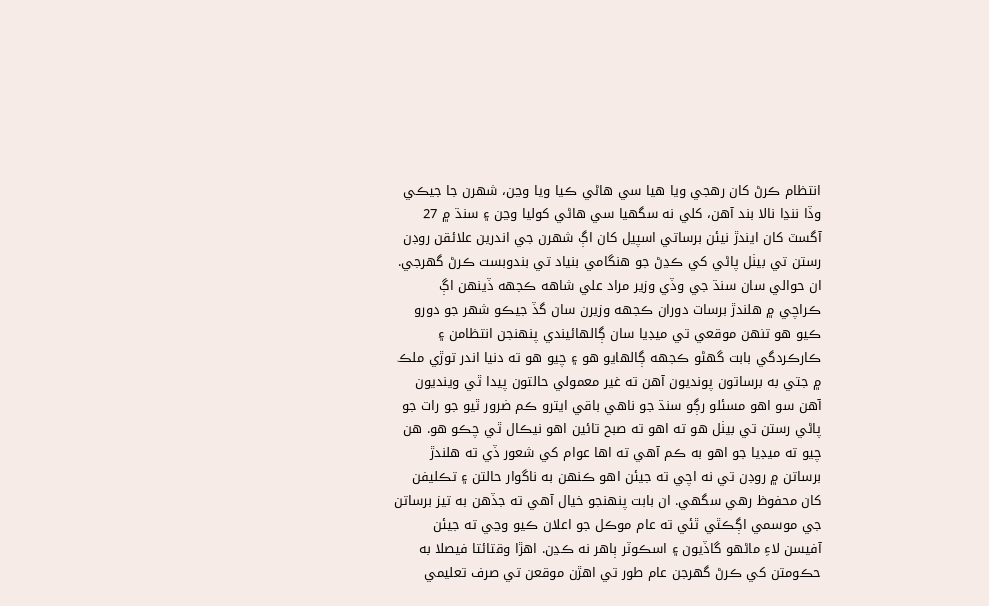انتظام ڪرڻ کان رهجي ويا هيا سي هاڻي ڪيا ويا وڃن، شهرن جا جيڪي وڏا ننڍا نالا بند آهن، کلي نه سگهيا سي هاڻي کوليا وڃن ۽ سنڌ ۾ 27 آگسٽ کان ايندڙ نيئن برساتي اسپيل کان اڳ شهرن جي اندرين علائقن روڊن رستن تي بيٺل پاڻي کي ڪڍڻ جو هنگامي بنياد تي بندوبست ڪرڻ گهرجي.
ان حوالي سان سنڌ جي وڏي وزير مراد علي شاهه ڪجهه ڏينهن اڳ ڪراچي ۾ هلندڙ برسات دوران ڪجهه وزيرن سان گڏ جيڪو شهر جو دورو ڪيو هو تنهن موقعي تي ميڊيا سان ڳالهائيندي پنهنجن انتظامن ۽ ڪارڪردگي بابت گهڻو ڪجهه ڳالهايو هو ۽ چيو هو ته دنيا اندر توڙي ملڪ ۾ جتي به برساتون پونديون آهن ته غير معمولي حالتون پيدا ٿي وينديون آهن سو اهو مسئلو رڳو سنڌ جو ناهي باقي ايترو ڪم ضرور ٿيو جو رات جو پاڻي رستن تي بيٺل هو ته اهو ته صبح تائين اهو نيڪال ٿي چڪو هو. هن چيو ته ميڊيا جو اهو به ڪم آهي ته اها عوام کي شعور ڏي ته هلندڙ برساتن ۾ روڊن تي نه اچي ته جيئن اهو ڪنهن به ناگوار حالتن ۽ تڪليفن کان محفوظ رهي سگهي. ان بابت پنهنجو خيال آهي ته جڏهن به تيز برساتن جي موسمي اڳڪٿي ٿئي ته عام موڪل جو اعلان ڪيو وڃي ته جيئن آفيسن لاءِ ماڻهو گاڏيون ۽ اسڪوٽر ٻاهر نه ڪڍن. اهڙا وقتائتا فيصلا به حڪومتن کي ڪرڻ گهرجن عام طور تي اهڙن موقعن تي صرف تعليمي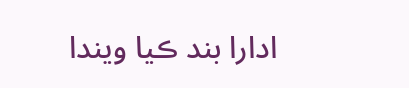ادارا بند ڪيا ويندا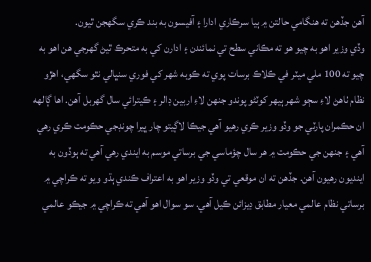آهن جڏهن ته هنگامي حالتن ۾ ٻيا سرڪاري ادارا ۽ آفيسون به بند ڪري سگهجن ٿيون.
وڏي وزير اهو به چيو هو ته مڪاني سطح تي نمائندن ۽ ادارن کي به متحرڪ ٿيڻ گهرجي هن اهو به چيو ته 100 ملي ميٽر في ڪلاڪ برسات پوي ته ڪوبه شهر کي فوري سنڀالي نٿو سگهي، اهڙو نظام ٺاهڻ لاءِ سڄو شهر ٻيهر کوٽڻو پوندو جنهن لاءِ اربين ڊالر ۽ ڪيترائي سال گهربل آهن. اها ڳالهه ان حڪمران پارٽي جو وڏو وزير ڪري رهيو آهي جيڪا لاڳيتو چار ڀيرا چونڊجي حڪومت ڪري رهي آهي ۽ جنهن جي حڪومت ۾ هر سال چؤماسي جي برساتي موسم به ايندي رهي آهي ته ٻوڏون به اينديون رهيون آهن. جڏهن ته ان موقعي تي وڏو وزير اهو به اعتراف ڪندي ٻڌو ويو ته ڪراچي ۾ برساتي نظام عالمي معيار مطابق ڊيزائن ڪيل آهي. سو سوال اهو آهي ته ڪراچي ۾ جيڪو عالمي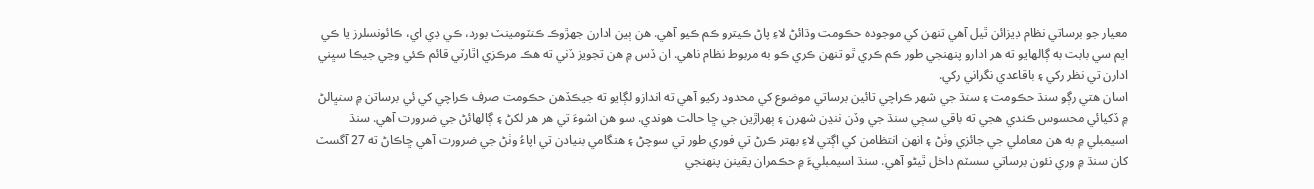معيار جو برساتي نظام ڊيزائن ٿيل آهي تنهن کي موجوده حڪومت وڌائڻ لاءِ پاڻ ڪيترو ڪم ڪيو آهي. هن ٻين ادارن جهڙوڪ ڪنٽومينٽ بورد، ڪي ڊي اي، ڪائونسلرز يا ڪي ايم سي بابت به ڳالهايو ته هر ادارو پنهنجي طور ڪم ڪري ٿو تنهن ڪري ڪو به مربوط نظام ناهي. ان ڏس ۾ هن تجويز ڏني ته هڪ مرڪزي اٿارٽي قائم ڪئي وڃي جيڪا سڀني ادارن تي نظر رکي ۽ باقاعدي نگراني رکي.
اسان هتي رڳو سنڌ حڪومت ۽ سنڌ جي شهر ڪراچي تائين برساتي موضوع کي محدود رکيو آهي ته اندازو لڳايو ته جيڪڏهن حڪومت صرف ڪراچي کي ئي برساتن ۾ سنڀالڻ ۾ ڏکيائي محسوس ڪندي هجي ته باقي سڄي سنڌ جي وڏن ننڍن شهرن ۽ ٻهراڙين جي ڇا حالت هوندي. سو هن اشوءَ تي هر هر لکڻ ۽ ڳالهائڻ جي ضرورت آهي. سنڌ اسيمبلي ۾ به هن معاملي جي جائزي وٺڻ ۽ انهن انتظامن کي اڳتي لاءِ بهتر ڪرڻ تي فوري طور تي سوچڻ ۽ هنگامي بنيادن تي اپاءُ وٺڻ جي ضرورت آهي ڇاڪاڻ ته 27 آگسٽ کان سنڌ ۾ وري نئون برساتي سسٽم داخل ٿيڻو آهي. سنڌ اسيمبليءَ ۾ حڪمران يقينن پنهنجي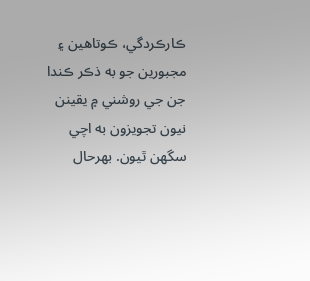ڪارڪردگي، ڪوتاهين ۽ مجبورين جو به ذڪر ڪندا جن جي روشني ۾ يقينن نيون تجويزون به اچي سگهن ٿيون. بهرحال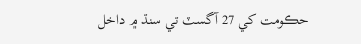حڪومت کي 27 آگسٽ تي سنڌ ۾ داخل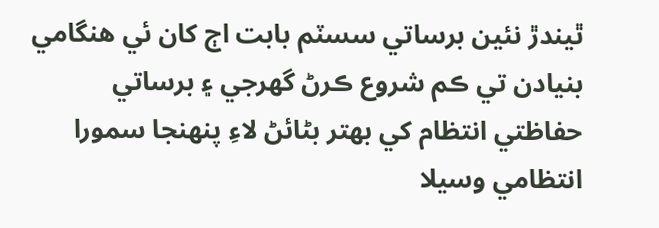ٿيندڙ نئين برساتي سسٽم بابت اڄ کان ئي هنگامي بنيادن تي ڪم شروع ڪرڻ گهرجي ۽ برساتي حفاظتي انتظام کي بهتر بڻائڻ لاءِ پنهنجا سمورا انتظامي وسيلا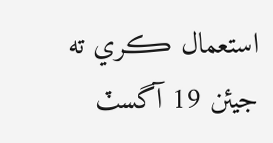استعمال ڪري ته جيئن 19 آگسٽ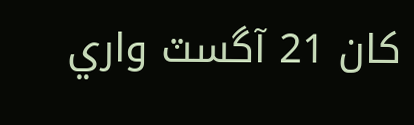کان 21 آگسٽ واري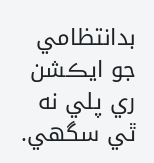بدانتظامي جو ايڪشن ري پلي نه ٿي سگهي.